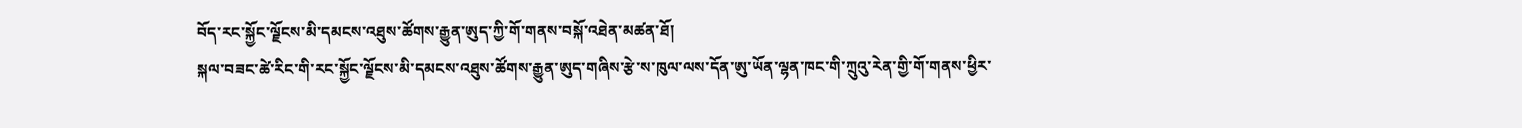བོད་རང་སྐྱོང་ལྗོངས་མི་དམངས་འཐུས་ཚོགས་རྒྱུན་ཨུད་ཀྱི་གོ་གནས་བསྐོ་འཐེན་མཚན་ཐོ།
སྐལ་བཟང་ཚེ་རིང་གི་རང་སྐྱོང་ལྗོངས་མི་དམངས་འཐུས་ཚོགས་རྒྱུན་ཨུད་གཞིས་རྩེ་ས་ཁུལ་ལས་དོན་ཨུ་ཡོན་ལྷན་ཁང་གི་ཀྲུའུ་རེན་གྱི་གོ་གནས་ཕྱིར་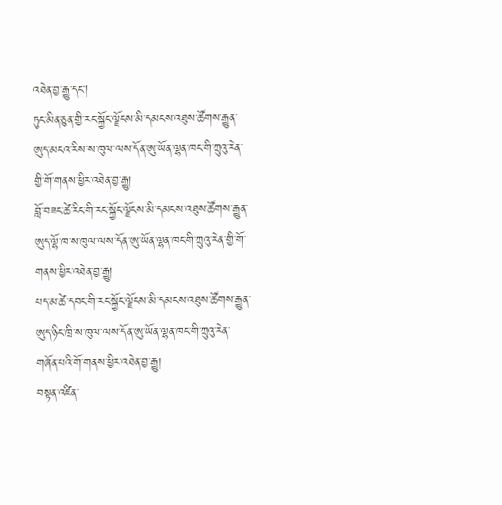འཐེན་བྱ་རྒྱུ་དང།
ཏུང་མིན་ཅུན་གྱི་རང་སྐྱོང་ལྗོངས་མི་དམངས་འཐུས་ཚོགས་རྒྱུན་ཨུད་མངའ་རིས་ས་ཁུལ་ལས་དོན་ཨུ་ཡོན་ལྷན་ཁང་གི་ཀྲུའུ་རེན་གྱི་གོ་གནས་ཕྱིར་འཐེན་བྱ་རྒྱུ།
བློ་བཟང་ཚེ་རིང་གི་རང་སྐྱོང་ལྗོངས་མི་དམངས་འཐུས་ཚོགས་རྒྱུན་ཨུད་ལྷོ་ཁ་ས་ཁུལ་ལས་དོན་ཨུ་ཡོན་ལྷན་ཁང་གི་ཀྲུའུ་རེན་གྱི་གོ་གནས་ཕྱིར་འཐེན་བྱ་རྒྱུ།
པད་མ་ཚེ་དབང་གི་རང་སྐྱོང་ལྗོངས་མི་དམངས་འཐུས་ཚོགས་རྒྱུན་ཨུད་ཉིང་ཁྲི་ས་ཁུལ་ལས་དོན་ཨུ་ཡོན་ལྷན་ཁང་གི་ཀྲུའུ་རེན་གཞོན་པའི་གོ་གནས་ཕྱིར་འཐེན་བྱ་རྒྱུ།
བསྟན་འཛིན་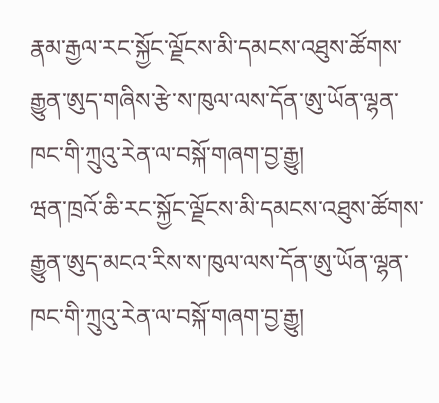རྣམ་རྒྱལ་རང་སྐྱོང་ལྗོངས་མི་དམངས་འཐུས་ཚོགས་རྒྱུན་ཨུད་གཞིས་རྩེ་ས་ཁུལ་ལས་དོན་ཨུ་ཡོན་ལྷན་ཁང་གི་ཀྲུའུ་རེན་ལ་བསྐོ་གཞག་བྱ་རྒྱུ།
ཝན་ཁྲའོ་ཆི་རང་སྐྱོང་ལྗོངས་མི་དམངས་འཐུས་ཚོགས་རྒྱུན་ཨུད་མངའ་རིས་ས་ཁུལ་ལས་དོན་ཨུ་ཡོན་ལྷན་ཁང་གི་ཀྲུའུ་རེན་ལ་བསྐོ་གཞག་བྱ་རྒྱུ།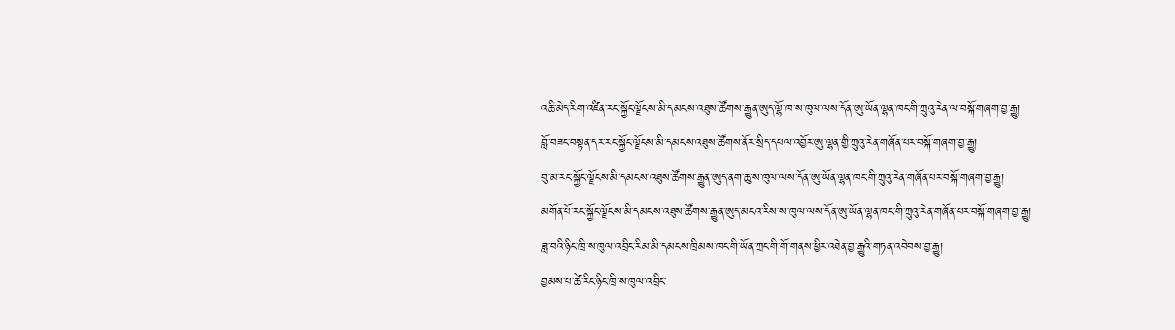འཆི་མེད་རིག་འཛིན་རང་སྐྱོང་ལྗོངས་མི་དམངས་འཐུས་ཚོགས་རྒྱུན་ཨུད་ལྷོ་ཁ་ས་ཁུལ་ལས་དོན་ཨུ་ཡོན་ལྷན་ཁང་གི་ཀྲུའུ་རེན་ལ་བསྐོ་གཞག་བྱ་རྒྱུ།
བློ་བཟང་བསྟན་དར་རང་སྐྱོང་ལྗོངས་མི་དམངས་འཐུས་ཚོགས་ནོར་སྲིད་དཔལ་འབྱོར་ཨུ་ལྷན་གྱི་ཀྲུའུ་རེན་གཞོན་པར་བསྐོ་གཞག་བྱ་རྒྱུ།
བུ་མ་རང་སྐྱོང་ལྗོངས་མི་དམངས་འཐུས་ཚོགས་རྒྱུན་ཨུད་ནག་ཆུ་ས་ཁུལ་ལས་དོན་ཨུ་ཡོན་ལྷན་ཁང་གི་ཀྲུའུ་རེན་གཞོན་པར་བསྐོ་གཞག་བྱ་རྒྱུ།
མགོན་པོ་རང་སྐྱོང་ལྗོངས་མི་དམངས་འཐུས་ཚོགས་རྒྱུན་ཨུད་མངའ་རིས་ས་ཁུལ་ལས་དོན་ཨུ་ཡོན་ལྷན་ཁང་གི་ཀྲུའུ་རེན་གཞོན་པར་བསྐོ་གཞག་བྱ་རྒྱུ།
ཟླ་བའི་ཉིང་ཁྲི་ས་ཁུལ་འབྲིང་རིམ་མི་དམངས་ཁྲིམས་ཁང་གི་ཡོན་ཀྲང་གི་གོ་གནས་ཕྱིར་འཐེན་བྱ་རྒྱུའི་གཏན་འབེབས་བྱ་རྒྱུ།
བྱམས་པ་ཚེ་རིང་ཉིང་ཁྲི་ས་ཁུལ་འབྲིང་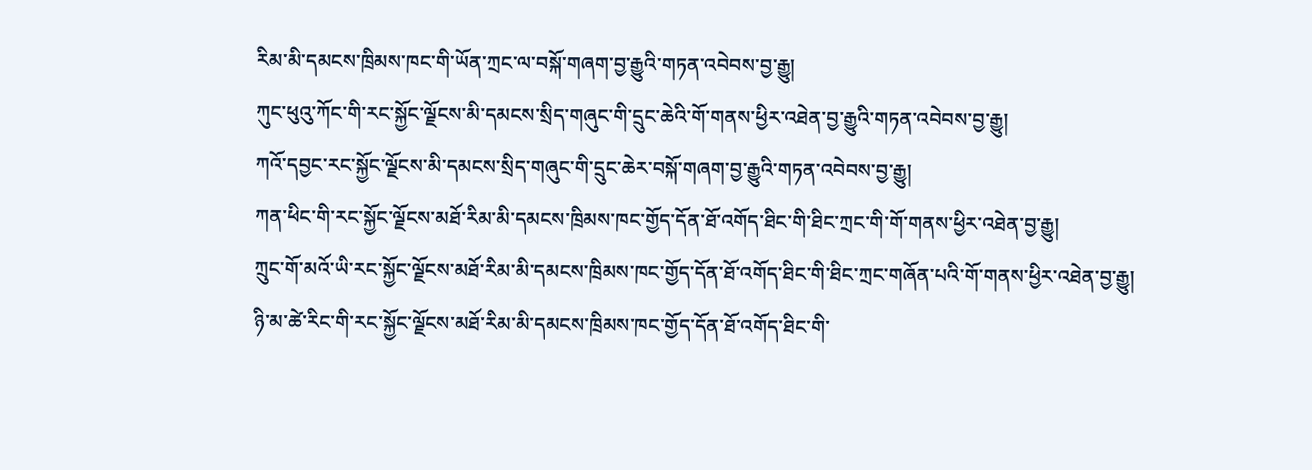རིམ་མི་དམངས་ཁྲིམས་ཁང་གི་ཡོན་ཀྲང་ལ་བསྐོ་གཞག་བྱ་རྒྱུའི་གཏན་འབེབས་བྱ་རྒྱུ།
ཀུང་ཕུའུ་ཀོང་གི་རང་སྐྱོང་ལྗོངས་མི་དམངས་སྲིད་གཞུང་གི་དྲུང་ཆེའི་གོ་གནས་ཕྱིར་འཐེན་བྱ་རྒྱུའི་གཏན་འབེབས་བྱ་རྒྱུ།
ཀའོ་དབྱང་རང་སྐྱོང་ལྗོངས་མི་དམངས་སྲིད་གཞུང་གི་དྲུང་ཆེར་བསྐོ་གཞག་བྱ་རྒྱུའི་གཏན་འབེབས་བྱ་རྒྱུ།
ཀན་ཕིང་གི་རང་སྐྱོང་ལྗོངས་མཐོ་རིམ་མི་དམངས་ཁྲིམས་ཁང་གྱོད་དོན་ཐོ་འགོད་ཐིང་གི་ཐིང་ཀྲང་གི་གོ་གནས་ཕྱིར་འཐེན་བྱ་རྒྱུ།
ཀྲུང་གོ་མའོ་ཡི་རང་སྐྱོང་ལྗོངས་མཐོ་རིམ་མི་དམངས་ཁྲིམས་ཁང་གྱོད་དོན་ཐོ་འགོད་ཐིང་གི་ཐིང་ཀྲང་གཞོན་པའི་གོ་གནས་ཕྱིར་འཐེན་བྱ་རྒྱུ།
ཉི་མ་ཚེ་རིང་གི་རང་སྐྱོང་ལྗོངས་མཐོ་རིམ་མི་དམངས་ཁྲིམས་ཁང་གྱོད་དོན་ཐོ་འགོད་ཐིང་གི་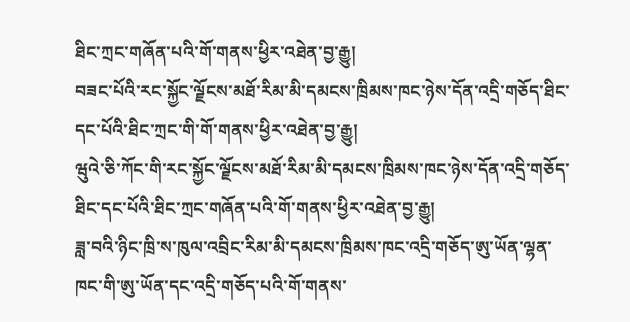ཐིང་ཀྲང་གཞོན་པའི་གོ་གནས་ཕྱིར་འཐེན་བྱ་རྒྱུ།
བཟང་པོའི་རང་སྐྱོང་ལྗོངས་མཐོ་རིམ་མི་དམངས་ཁྲིམས་ཁང་ཉེས་དོན་འདྲི་གཅོད་ཐིང་དང་པོའི་ཐིང་ཀྲང་གི་གོ་གནས་ཕྱིར་འཐེན་བྱ་རྒྱུ།
ཝུའེ་ཅི་ཀོང་གི་རང་སྐྱོང་ལྗོངས་མཐོ་རིམ་མི་དམངས་ཁྲིམས་ཁང་ཉེས་དོན་འདྲི་གཅོད་ཐིང་དང་པོའི་ཐིང་ཀྲང་གཞོན་པའི་གོ་གནས་ཕྱིར་འཐེན་བྱ་རྒྱུ།
ཟླ་བའི་ཉིང་ཁྲི་ས་ཁུལ་འབྲིང་རིམ་མི་དམངས་ཁྲིམས་ཁང་འདྲི་གཅོད་ཨུ་ཡོན་ལྷན་ཁང་གི་ཨུ་ཡོན་དང་འདྲི་གཅོད་པའི་གོ་གནས་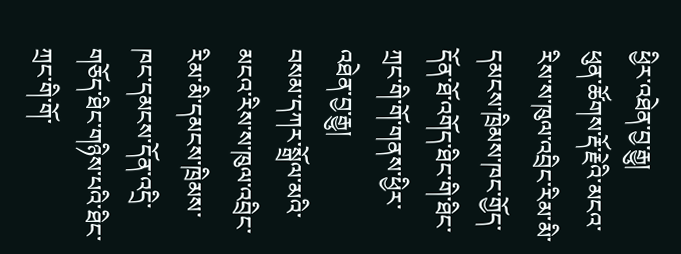ཕྱིར་འཐེན་བྱ་རྒྱུ།
ཕུན་ཚོགས་རྡོ་རྗེའི་མངའ་རིས་ས་ཁུལ་འབྲིང་རིམ་མི་དམངས་ཁྲིམས་ཁང་གྱོད་དོན་ཐོ་འགོད་ཐིང་གི་ཐིང་ཀྲང་གི་གོ་གནས་ཕྱིར་འཐེན་བྱ་རྒྱུ།
བསམ་དཀར་སྒྲོལ་མའི་མངའ་རིས་ས་ཁུལ་འབྲིང་རིམ་མི་དམངས་ཁྲིམས་ཁང་དམངས་དོན་འདྲི་གཅོད་ཐིང་གཉིས་པའི་ཐིང་ཀྲང་གི་གོ་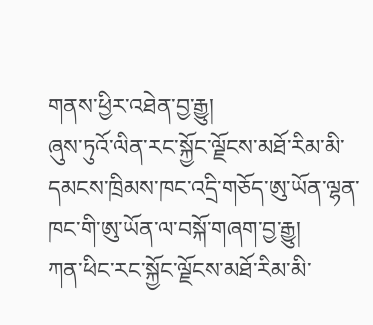གནས་ཕྱིར་འཐེན་བྱ་རྒྱུ།
ཞུས་ཏུའོ་ལིན་རང་སྐྱོང་ལྗོངས་མཐོ་རིམ་མི་དམངས་ཁྲིམས་ཁང་འདྲི་གཅོད་ཨུ་ཡོན་ལྷན་ཁང་གི་ཨུ་ཡོན་ལ་བསྐོ་གཞག་བྱ་རྒྱུ།
ཀན་ཕིང་རང་སྐྱོང་ལྗོངས་མཐོ་རིམ་མི་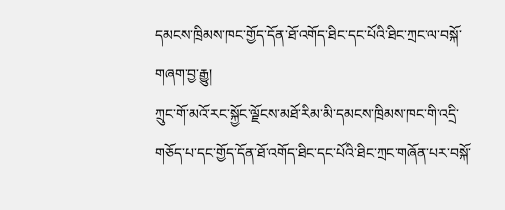དམངས་ཁྲིམས་ཁང་གྱོད་དོན་ཐོ་འགོད་ཐིང་དང་པོའི་ཐིང་ཀྲང་ལ་བསྐོ་གཞག་བྱ་རྒྱུ།
ཀྲུང་གོ་མའོ་རང་སྐྱོང་ལྗོངས་མཐོ་རིམ་མི་དམངས་ཁྲིམས་ཁང་གི་འདྲི་གཅོད་པ་དང་གྱོད་དོན་ཐོ་འགོད་ཐིང་དང་པོའི་ཐིང་ཀྲང་གཞོན་པར་བསྐོ་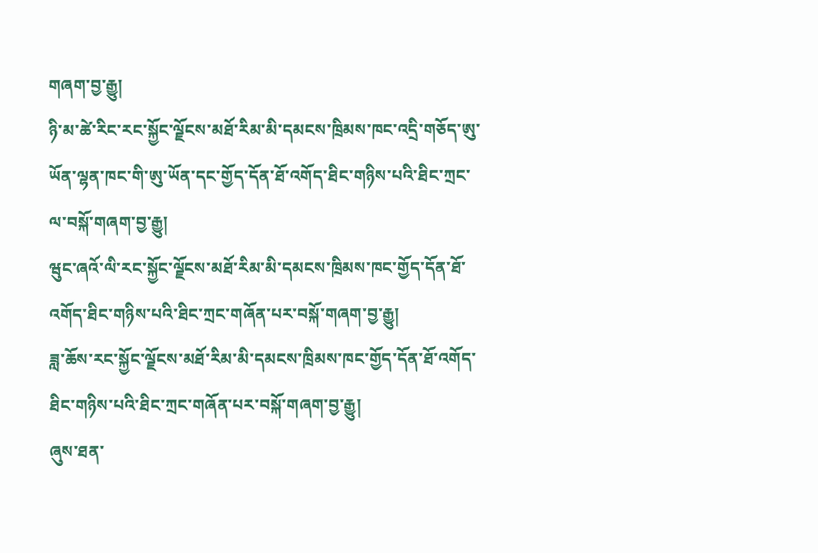གཞག་བྱ་རྒྱུ།
ཉི་མ་ཚེ་རིང་རང་སྐྱོང་ལྗོངས་མཐོ་རིམ་མི་དམངས་ཁྲིམས་ཁང་འདྲི་གཅོད་ཨུ་ཡོན་ལྷན་ཁང་གི་ཨུ་ཡོན་དང་གྱོད་དོན་ཐོ་འགོད་ཐིང་གཉིས་པའི་ཐིང་ཀྲང་ལ་བསྐོ་གཞག་བྱ་རྒྱུ།
ཝུང་ཞའོ་ལི་རང་སྐྱོང་ལྗོངས་མཐོ་རིམ་མི་དམངས་ཁྲིམས་ཁང་གྱོད་དོན་ཐོ་འགོད་ཐིང་གཉིས་པའི་ཐིང་ཀྲང་གཞོན་པར་བསྐོ་གཞག་བྱ་རྒྱུ།
ཟླ་ཆོས་རང་སྐྱོང་ལྗོངས་མཐོ་རིམ་མི་དམངས་ཁྲིམས་ཁང་གྱོད་དོན་ཐོ་འགོད་ཐིང་གཉིས་པའི་ཐིང་ཀྲང་གཞོན་པར་བསྐོ་གཞག་བྱ་རྒྱུ།
ཞུས་ཐན་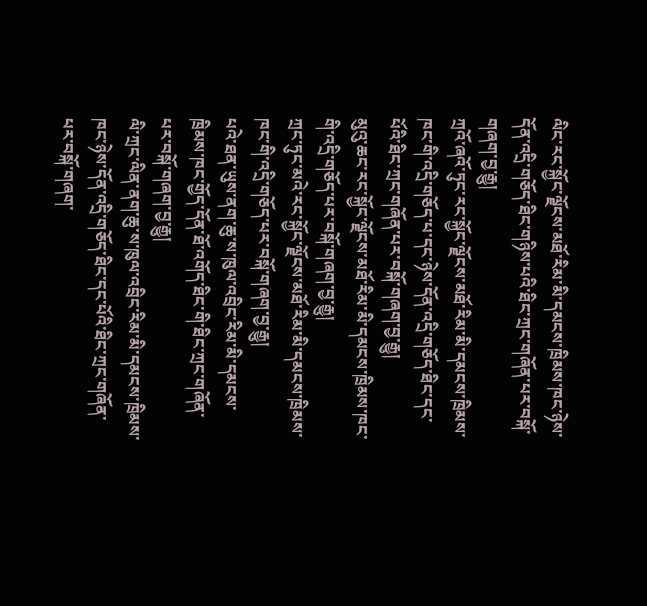ལིང་རང་སྐྱོང་ལྗོངས་མཐོ་རིམ་མི་དམངས་ཁྲིམས་ཁང་ཉེས་དོན་འདྲི་གཅོད་ཐིང་གཉིས་པའི་ཐིང་ཀྲང་གཞོན་པར་བསྐོ་གཞག་བྱ་རྒྱུ།
ཀྲའོ་ཞའོ་ཏུང་རང་སྐྱོང་ལྗོངས་མཐོ་རིམ་མི་དམངས་ཁྲིམས་ཁང་གི་འདྲི་གཅོད་པ་དང་ཉེས་དོན་འདྲི་གཅོད་ཐིང་དང་པོའི་ཐིང་ཀྲང་གཞོན་པར་བསྐོ་གཞག་བྱ་རྒྱུ།
མུའུ་ཆང་རང་སྐྱོང་ལྗོངས་མཐོ་རིམ་མི་དམངས་ཁྲིམས་ཁང་གི་འདྲི་གཅོད་པར་བསྐོ་གཞག་བྱ་རྒྱུ།
ཀྲང་ཏུང་མའེ་རང་སྐྱོང་ལྗོངས་མཐོ་རིམ་མི་དམངས་ཁྲིམས་ཁང་གི་འདྲི་གཅོད་པར་བསྐོ་གཞག་བྱ་རྒྱུ།
པའེ་ཐན་ཡུས་ནག་ཆུ་ས་ཁུལ་འབྲིང་རིམ་མི་དམངས་ཁྲིམས་ཁང་གྱོད་དོན་ཐོ་འགོད་ཐིང་གི་ཐིང་ཀྲང་གཞོན་པར་བསྐོ་གཞག་བྱ་རྒྱུ།
ལི་ཀྲང་ལིན་ནག་ཆུ་ས་ཁུལ་འབྲིང་རིམ་མི་དམངས་ཁྲིམས་ཁང་ཉེས་དོན་འདྲི་གཅོད་ཐིང་དང་པོའི་ཐིང་ཀྲང་གཞོན་པར་བསྐོ་གཞག་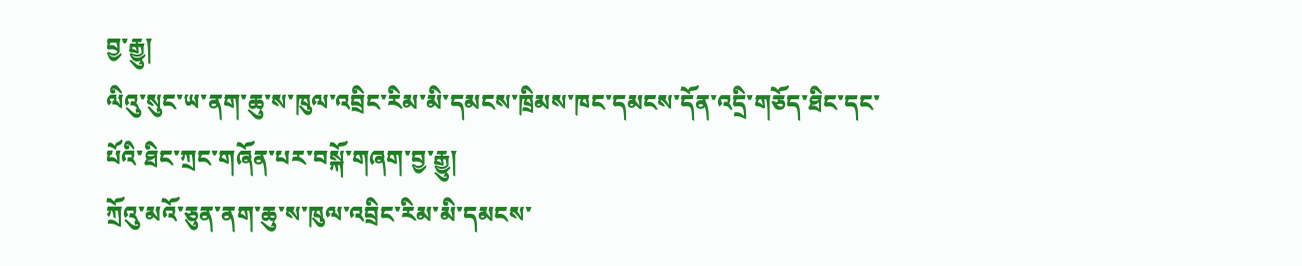བྱ་རྒྱུ།
ལིའུ་སུང་ཡ་ནག་ཆུ་ས་ཁུལ་འབྲིང་རིམ་མི་དམངས་ཁྲིམས་ཁང་དམངས་དོན་འདྲི་གཅོད་ཐིང་དང་པོའི་ཐིང་ཀྲང་གཞོན་པར་བསྐོ་གཞག་བྱ་རྒྱུ།
ཀྲོའུ་མའོ་ཅུན་ནག་ཆུ་ས་ཁུལ་འབྲིང་རིམ་མི་དམངས་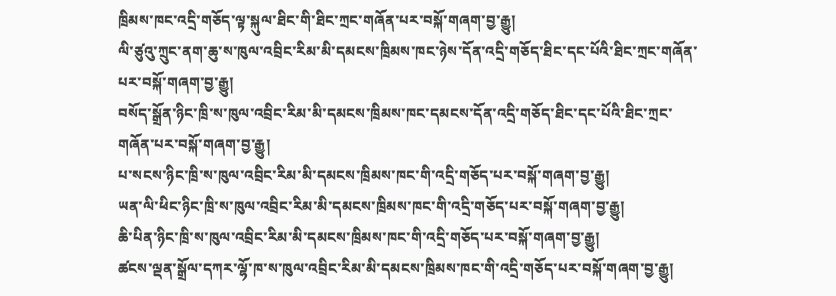ཁྲིམས་ཁང་འདྲི་གཅོད་ལྟ་སྐུལ་ཐིང་གི་ཐིང་ཀྲང་གཞོན་པར་བསྐོ་གཞག་བྱ་རྒྱུ།
ལི་ཙུའུ་ཀྲུང་ནག་ཆུ་ས་ཁུལ་འབྲིང་རིམ་མི་དམངས་ཁྲིམས་ཁང་ཉེས་དོན་འདྲི་གཅོད་ཐིང་དང་པོའི་ཐིང་ཀྲང་གཞོན་པར་བསྐོ་གཞག་བྱ་རྒྱུ།
བསོད་སྒྲོན་ཉིང་ཁྲི་ས་ཁུལ་འབྲིང་རིམ་མི་དམངས་ཁྲིམས་ཁང་དམངས་དོན་འདྲི་གཅོད་ཐིང་དང་པོའི་ཐིང་ཀྲང་གཞོན་པར་བསྐོ་གཞག་བྱ་རྒྱུ།
པ་སངས་ཉིང་ཁྲི་ས་ཁུལ་འབྲིང་རིམ་མི་དམངས་ཁྲིམས་ཁང་གི་འདྲི་གཅོད་པར་བསྐོ་གཞག་བྱ་རྒྱུ།
ཡན་ལི་ཕིང་ཉིང་ཁྲི་ས་ཁུལ་འབྲིང་རིམ་མི་དམངས་ཁྲིམས་ཁང་གི་འདྲི་གཅོད་པར་བསྐོ་གཞག་བྱ་རྒྱུ།
ཆི་པིན་ཉིང་ཁྲི་ས་ཁུལ་འབྲིང་རིམ་མི་དམངས་ཁྲིམས་ཁང་གི་འདྲི་གཅོད་པར་བསྐོ་གཞག་བྱ་རྒྱུ།
ཚངས་ལྡན་སྒྲོལ་དཀར་ལྷོ་ཁ་ས་ཁུལ་འབྲིང་རིམ་མི་དམངས་ཁྲིམས་ཁང་གི་འདྲི་གཅོད་པར་བསྐོ་གཞག་བྱ་རྒྱུ།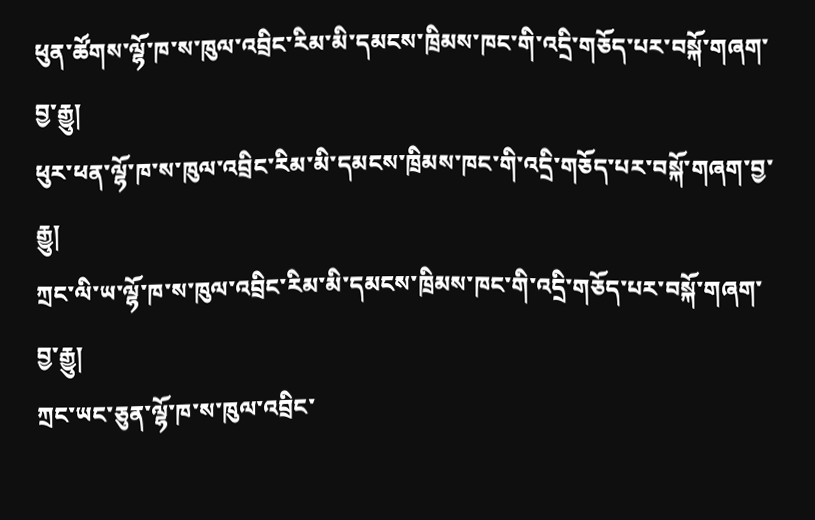ཕུན་ཚོགས་ལྷོ་ཁ་ས་ཁུལ་འབྲིང་རིམ་མི་དམངས་ཁྲིམས་ཁང་གི་འདྲི་གཅོད་པར་བསྐོ་གཞག་བྱ་རྒྱུ།
ཕུར་ཕན་ལྷོ་ཁ་ས་ཁུལ་འབྲིང་རིམ་མི་དམངས་ཁྲིམས་ཁང་གི་འདྲི་གཅོད་པར་བསྐོ་གཞག་བྱ་རྒྱུ།
ཀྲང་ལི་ཡ་ལྷོ་ཁ་ས་ཁུལ་འབྲིང་རིམ་མི་དམངས་ཁྲིམས་ཁང་གི་འདྲི་གཅོད་པར་བསྐོ་གཞག་བྱ་རྒྱུ།
ཀྲང་ཡང་ཅུན་ལྷོ་ཁ་ས་ཁུལ་འབྲིང་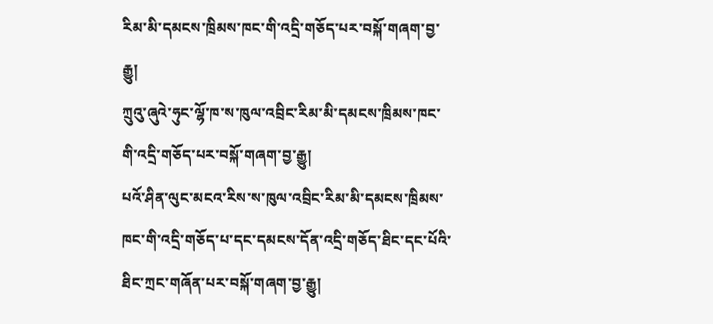རིམ་མི་དམངས་ཁྲིམས་ཁང་གི་འདྲི་གཅོད་པར་བསྐོ་གཞག་བྱ་རྒྱུ།
ཀྲུའུ་ཞུའེ་ཧུང་ལྷོ་ཁ་ས་ཁུལ་འབྲིང་རིམ་མི་དམངས་ཁྲིམས་ཁང་གི་འདྲི་གཅོད་པར་བསྐོ་གཞག་བྱ་རྒྱུ།
པའོ་ཤིན་ལུང་མངའ་རིས་ས་ཁུལ་འབྲིང་རིམ་མི་དམངས་ཁྲིམས་ཁང་གི་འདྲི་གཅོད་པ་དང་དམངས་དོན་འདྲི་གཅོད་ཐིང་དང་པོའི་ཐིང་ཀྲང་གཞོན་པར་བསྐོ་གཞག་བྱ་རྒྱུ།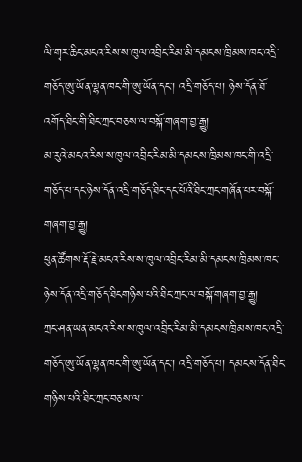ལི་གྭར་ཆིང་མངའ་རིས་ས་ཁུལ་འབྲིང་རིམ་མི་དམངས་ཁྲིམས་ཁང་འདྲི་གཅོད་ཨུ་ཡོན་ལྷན་ཁང་གི་ཨུ་ཡོན་དང་། འདྲི་གཅོད་པ། ཉེས་དོན་ཐོ་འགོད་ཐིང་གི་ཐིང་ཀྲང་བཅས་ལ་བསྐོ་གཞག་བྱ་རྒྱུ།
མ་རུའེ་མངའ་རིས་ས་ཁུལ་འབྲིང་རིམ་མི་དམངས་ཁྲིམས་ཁང་གི་འདྲི་གཅོད་པ་དང་ཉེས་དོན་འདྲི་གཅོད་ཐིང་དང་པོའི་ཐིང་ཀྲང་གཞོན་པར་བསྐོ་གཞག་བྱ་རྒྱུ།
ཕུན་ཚོགས་རྡོ་རྗེ་མངའ་རིས་ས་ཁུལ་འབྲིང་རིམ་མི་དམངས་ཁྲིམས་ཁང་ཉེས་དོན་འདྲི་གཅོད་ཐིངགཉིས་པའི་ཐིང་ཀྲང་ལ་བསྐོ་གཞག་བྱ་རྒྱུ།
ཀྲང་ཤན་ཡན་མངའ་རིས་ས་ཁུལ་འབྲིང་རིམ་མི་དམངས་ཁྲིམས་ཁང་འདྲི་གཅོད་ཨུ་ཡོན་ལྷན་ཁང་གི་ཨུ་ཡོན་དང་། འདྲི་གཅོད་པ། དམངས་དོན་ཐིང་གཉིས་པའི་ཐིང་ཀྲང་བཅས་ལ་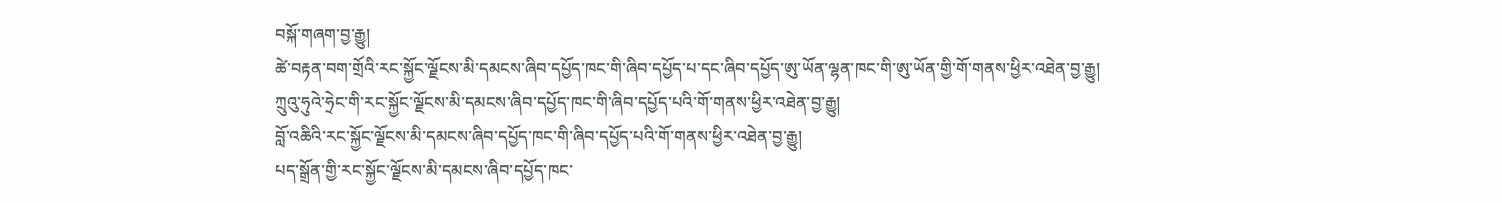བསྐོ་གཞག་བྱ་རྒྱུ།
ཚེ་བརྟན་བག་གྲོའི་རང་སྐྱོང་ལྗོངས་མི་དམངས་ཞིབ་དཔྱོད་ཁང་གི་ཞིབ་དཔྱོད་པ་དང་ཞིབ་དཔྱོད་ཨུ་ཡོན་ལྷན་ཁང་གི་ཨུ་ཡོན་གྱི་གོ་གནས་ཕྱིར་འཐེན་བྱ་རྒྱུ།
ཀྲུའུ་ཧུའེ་ཧྲེང་གི་རང་སྐྱོང་ལྗོངས་མི་དམངས་ཞིབ་དཔྱོད་ཁང་གི་ཞིབ་དཔྱོད་པའི་གོ་གནས་ཕྱིར་འཐེན་བྱ་རྒྱུ།
བློ་འཆིའི་རང་སྐྱོང་ལྗོངས་མི་དམངས་ཞིབ་དཔྱོད་ཁང་གི་ཞིབ་དཔྱོད་པའི་གོ་གནས་ཕྱིར་འཐེན་བྱ་རྒྱུ།
པད་སྒྲོན་གྱི་རང་སྐྱོང་ལྗོངས་མི་དམངས་ཞིབ་དཔྱོད་ཁང་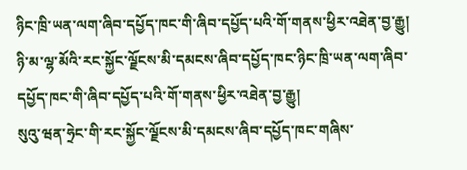ཉིང་ཁྲི་ཡན་ལག་ཞིབ་དཔྱོད་ཁང་གི་ཞིབ་དཔྱོད་པའི་གོ་གནས་ཕྱིར་འཐེན་བྱ་རྒྱུ།
ཉི་མ་ལྷ་མོའི་རང་སྐྱོང་ལྗོངས་མི་དམངས་ཞིབ་དཔྱོད་ཁང་ཉིང་ཁྲི་ཡན་ལག་ཞིབ་དཔྱོད་ཁང་གི་ཞིབ་དཔྱོད་པའི་གོ་གནས་ཕྱིར་འཐེན་བྱ་རྒྱུ།
སུའུ་ཝན་ཧྲེང་གི་རང་སྐྱོང་ལྗོངས་མི་དམངས་ཞིབ་དཔྱོད་ཁང་གཞིས་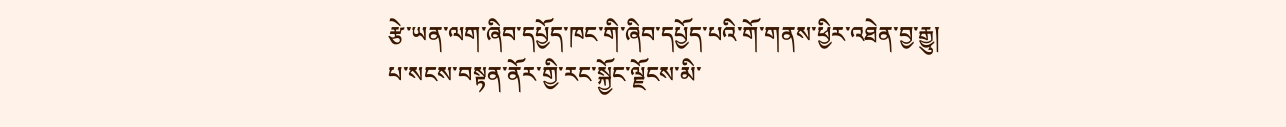རྩེ་ཡན་ལག་ཞིབ་དཔྱོད་ཁང་གི་ཞིབ་དཔྱོད་པའི་གོ་གནས་ཕྱིར་འཐེན་བྱ་རྒྱུ།
པ་སངས་བསྟན་ནོར་གྱི་རང་སྐྱོང་ལྗོངས་མི་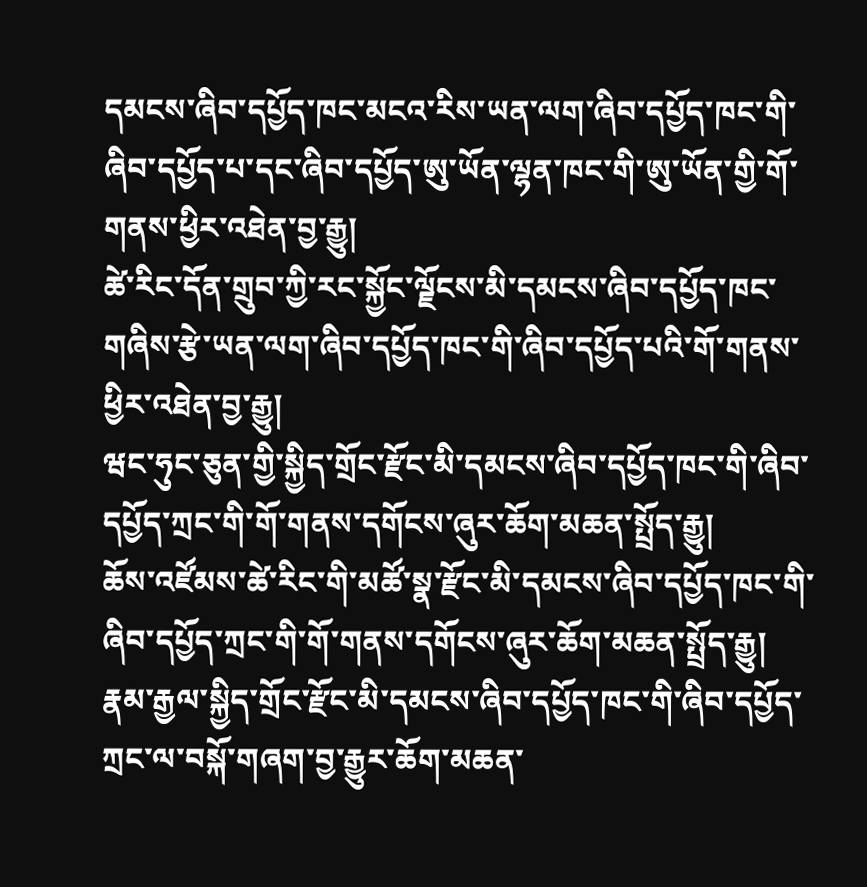དམངས་ཞིབ་དཔྱོད་ཁང་མངའ་རིས་ཡན་ལག་ཞིབ་དཔྱོད་ཁང་གི་ཞིབ་དཔྱོད་པ་དང་ཞིབ་དཔྱོད་ཨུ་ཡོན་ལྷན་ཁང་གི་ཨུ་ཡོན་གྱི་གོ་གནས་ཕྱིར་འཐེན་བྱ་རྒྱུ།
ཚེ་རིང་དོན་གྲུབ་ཀྱི་རང་སྐྱོང་ལྗོངས་མི་དམངས་ཞིབ་དཔྱོད་ཁང་གཞིས་རྩེ་ཡན་ལག་ཞིབ་དཔྱོད་ཁང་གི་ཞིབ་དཔྱོད་པའི་གོ་གནས་ཕྱིར་འཐེན་བྱ་རྒྱུ།
ཝང་ཧུང་ཅུན་གྱི་སྐྱིད་གྲོང་རྫོང་མི་དམངས་ཞིབ་དཔྱོད་ཁང་གི་ཞིབ་དཔྱོད་ཀྲང་གི་གོ་གནས་དགོངས་ཞུར་ཆོག་མཆན་སྤྲོད་རྒྱུ།
ཆོས་འཛོམས་ཚེ་རིང་གི་མཚོ་སྣ་རྫོང་མི་དམངས་ཞིབ་དཔྱོད་ཁང་གི་ཞིབ་དཔྱོད་ཀྲང་གི་གོ་གནས་དགོངས་ཞུར་ཆོག་མཆན་སྤྲོད་རྒྱུ།
རྣམ་རྒྱལ་སྐྱིད་གྲོང་རྫོང་མི་དམངས་ཞིབ་དཔྱོད་ཁང་གི་ཞིབ་དཔྱོད་ཀྲང་ལ་བསྐོ་གཞག་བྱ་རྒྱུར་ཆོག་མཆན་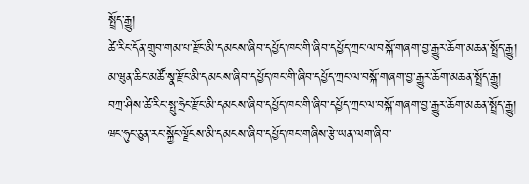སྤྲོད་རྒྱུ།
ཚེ་རིང་དོན་གྲུབ་གམ་པ་རྫོང་མི་དམངས་ཞིབ་དཔྱོད་ཁང་གི་ཞིབ་དཔྱོད་ཀྲང་ལ་བསྐོ་གཞག་བྱ་རྒྱུར་ཆོག་མཆན་སྤྲོད་རྒྱུ།
མ་ཝུན་ཆིང་མཚོ་སྣ་རྫོང་མི་དམངས་ཞིབ་དཔྱོད་ཁང་གི་ཞིབ་དཔྱོད་ཀྲང་ལ་བསྐོ་གཞག་བྱ་རྒྱུར་ཆོག་མཆན་སྤྲོད་རྒྱུ།
བཀྲ་ཤིས་ཚེ་རིང་སྤུ་ཧྲེང་རྫོང་མི་དམངས་ཞིབ་དཔྱོད་ཁང་གི་ཞིབ་དཔྱོད་ཀྲང་ལ་བསྐོ་གཞག་བྱ་རྒྱུར་ཆོག་མཆན་སྤྲོད་རྒྱུ།
ཝང་ཧུང་ཅུན་རང་སྐྱོང་ལྗོངས་མི་དམངས་ཞིབ་དཔྱོད་ཁང་གཞིས་རྩེ་ཡན་ལག་ཞིབ་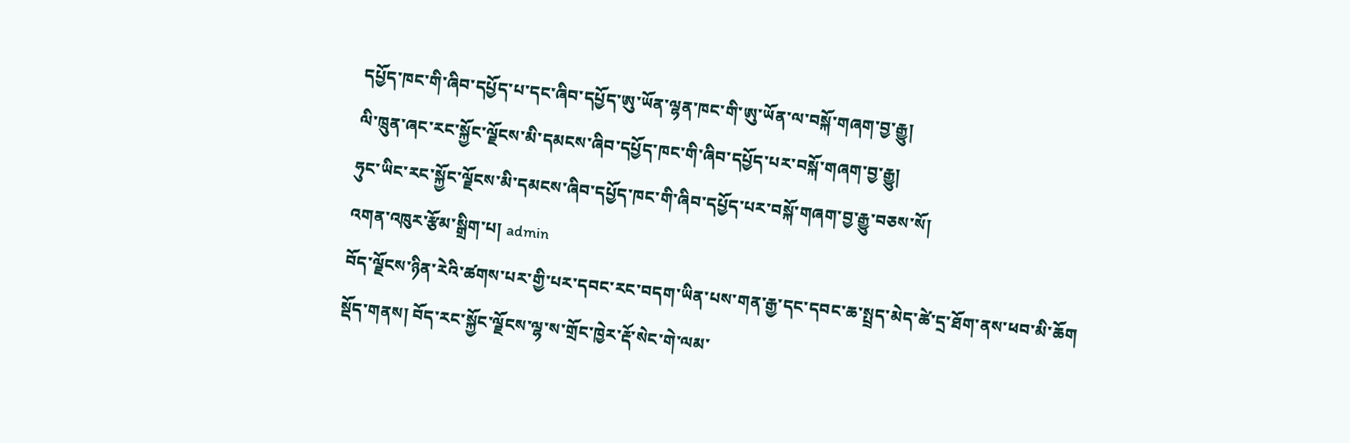དཔྱོད་ཁང་གི་ཞིབ་དཔྱོད་པ་དང་ཞིབ་དཔྱོད་ཨུ་ཡོན་ལྷན་ཁང་གི་ཨུ་ཡོན་ལ་བསྐོ་གཞག་བྱ་རྒྱུ།
ལི་ཁྲུན་ཞང་རང་སྐྱོང་ལྗོངས་མི་དམངས་ཞིབ་དཔྱོད་ཁང་གི་ཞིབ་དཔྱོད་པར་བསྐོ་གཞག་བྱ་རྒྱུ།
ཧུང་ཡིང་རང་སྐྱོང་ལྗོངས་མི་དམངས་ཞིབ་དཔྱོད་ཁང་གི་ཞིབ་དཔྱོད་པར་བསྐོ་གཞག་བྱ་རྒྱུ་བཅས་སོ།
འགན་འཁུར་རྩོམ་སྒྲིག་པ། admin
བོད་ལྗོངས་ཉིན་རེའི་ཚགས་པར་གྱི་པར་དབང་རང་བདག་ཡིན་པས་གན་རྒྱ་དང་དབང་ཆ་སྤྲད་མེད་ཚེ་དྲ་ཐོག་ནས་ཕབ་མི་ཆོག
སྡོད་གནས། བོད་རང་སྐྱོང་ལྗོངས་ལྷ་ས་གྲོང་ཁྱེར་རྡོ་སེང་གེ་ལམ་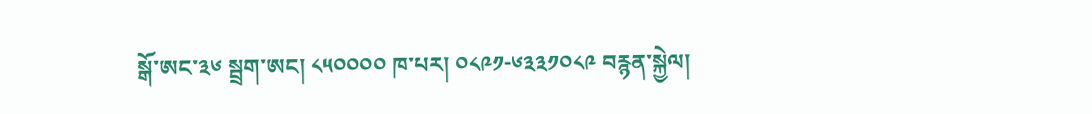སྒོ་ཨང་༣༦ སྦྲག་ཨང། ༨༥༠༠༠༠ ཁ་པར། ༠༨༩༡-༦༣༣༡༠༨༩ བརྙན་སྐྱེལ།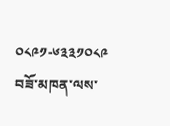༠༨༩༡-༦༣༣༡༠༨༩
བཟོ་མཁན་ལས་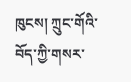ཁུངས། ཀྲུང་གོའི་བོད་ཀྱི་གསར་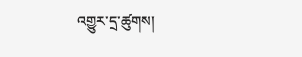འགྱུར་དྲ་ཚུགས།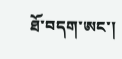ཐོ་བདག་ཨང་།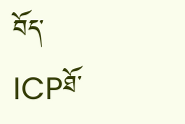བོད་ICPཐོ་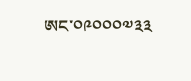ཨང་༠༩༠༠༠༧༣༣